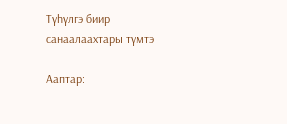Түһүлгэ биир санаалаахтары түмтэ

Ааптар: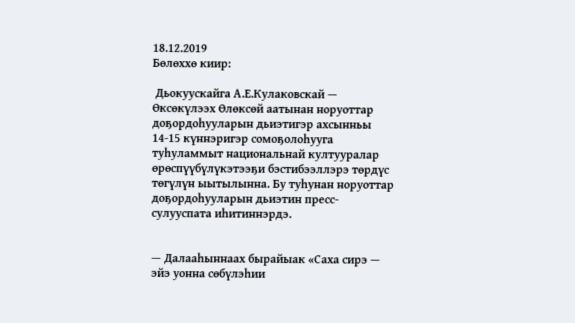18.12.2019
Бөлөххө киир:

 Дьокуускайга А.Е.Кулаковскай — Өксөкүлээх Өлөксөй аатынан норуоттар доҕордоһууларын дьиэтигэр ахсынньы 14-15 күннэригэр сомоҕолоһууга туһуламмыт национальнай култууралар өрөспүүбүлүкэтээҕи бэстибээллэрэ төрдүс төгүлүн ыытылынна. Бу туһунан норуоттар доҕордоһууларын дьиэтин пресс-сулууспата иһитиннэрдэ.


— Далааһыннаах бырайыак «Саха сирэ — эйэ уонна сөбүлэһии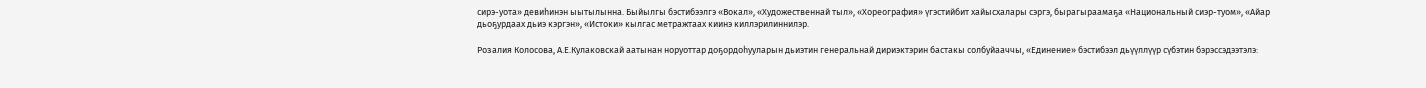сирэ-уота» девиһинэн ыытылынна. Быйылгы бэстибээлгэ «Вокал», «Художественнай тыл», «Хореография» үгэстийбит хайысхалары сэргэ, бырагыраамаҕа «Национальный сиэр-туом», «Айар дьоҕурдаах дьиэ кэргэн», «Истоки» кылгас метражтаах киинэ киллэрилиннилэр.

Розалия Колосова, А.Е.Кулаковскай аатынан норуоттар доҕордоһууларын дьиэтин генеральнай дириэктэрин бастакы солбуйааччы, «Единение» бэстибээл дьүүллүүр сүбэтин бэрэссэдээтэлэ: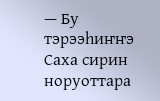— Бу тэрээһиҥҥэ Саха сирин норуоттара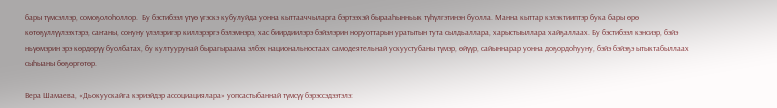бары түмсэллэр, сомоҕолоһоллор.  Бу бэстибээл үтүө үгэскэ кубулуйда уонна кыттааччыларга бэртээхэй бырааһынньык түһүлгэтинэн буолла. Манна кыттар кэлэктииптэр бука бары өрө көтөҕүллүүлээхтэрэ, саҥаны, сонуну үлэлэригэр киллэрэргэ бэлэмнэрэ, хас биирдиилэрэ бэйэлэрин норуоттарын уратытын тута сылдьаллара, харыстыыллара хайҕаллаах. Бу бэстибээл кэнсиэр, бэйэ ньүөмэрин эрэ көрдөрүү буолбатах, бу култуурунай бырагыраама элбэх национальностаах самодеятельнай ускуустубаны түмэр, өйүүр, сайыннарар уонна доҕордоһууну, бэйэ бэйэҕэ ытыктабыллаах сыһыаны бөҕөргөтөр.

Вера Шамаева, «Дьокуускайга кэриэйдэр ассоциациялара» уопсастыбаннай түмсүү бэрэссэдээтэлэ: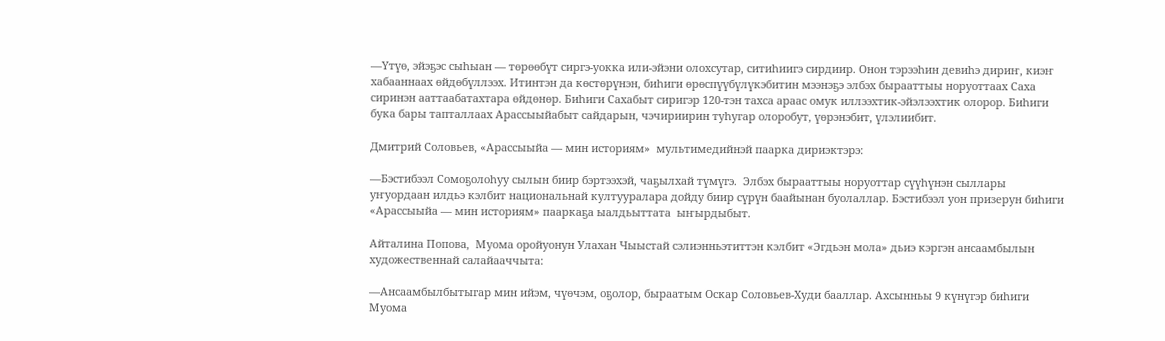—Үтүө, эйэҕэс сыһыан — төрөөбүт сиргэ-уокка или-эйэни олохсутар, ситиһиигэ сирдиир. Онон тэрээһин девиһэ дириҥ, киэҥ хабааннаах өйдөбүллээх. Итинтэн да көстөрүнэн, биһиги өрөспүүбүлүкэбитин мээнэҕэ элбэх бырааттыы норуоттаах Саха сиринэн ааттаабатахтара өйдөнөр. Биһиги Сахабыт сиригэр 120-тэн тахса араас омук иллээхтик-эйэлээхтик олорор. Биһиги бука бары тапталлаах Арассыыйабыт сайдарын, чэчириирин туһугар олоробут, үөрэнэбит, үлэлиибит.

Дмитрий Соловьев, «Арассыыйа — мин историям»  мультимедийнэй паарка дириэктэрэ:

—Бэстибээл Сомоҕолоһуу сылын биир бэртээхэй, чаҕылхай түмүгэ.  Элбэх бырааттыы норуоттар сүүһүнэн сыллары уҥуордаан илдьэ кэлбит национальнай култууралара дойду биир сүрүн баайынан буолаллар. Бэстибээл уон призерун биһиги «Арассыыйа — мин историям» пааркаҕа ыалдьыттата  ыҥырдыбыт.

Айталина Попова,  Муома оройуонун Улахан Чыыстай сэлиэнньэтиттэн кэлбит «Эгдьэн мола» дьиэ кэргэн ансаамбылын художественнай салайааччыта:

—Ансаамбылбытыгар мин ийэм, чүөчэм, оҕолор, быраатым Оскар Соловьев-Худи бааллар. Ахсынньы 9 күнүгэр биһиги Муома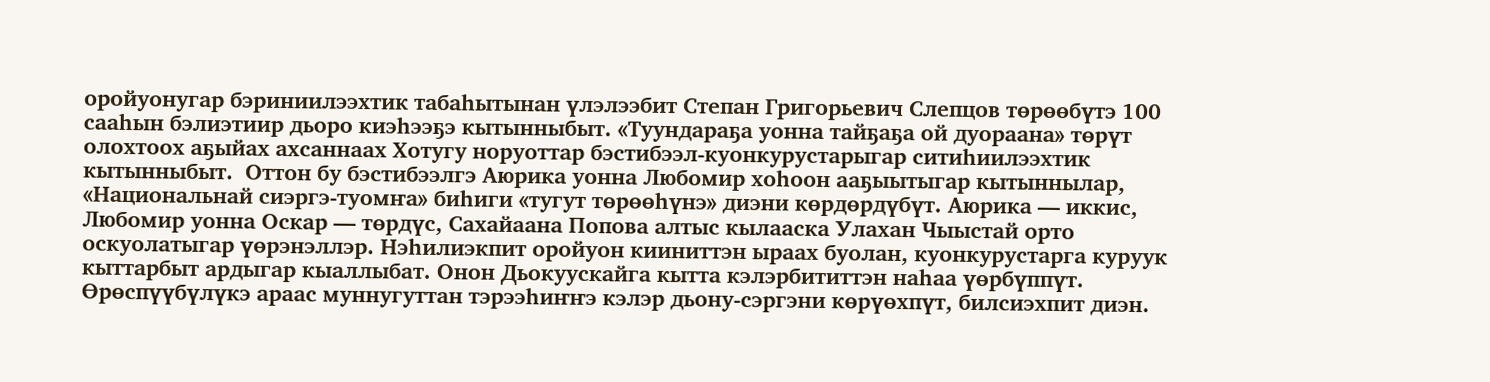оройуонугар бэриниилээхтик табаһытынан үлэлээбит Степан Григорьевич Слепцов төрөөбүтэ 100 сааһын бэлиэтиир дьоро киэһээҕэ кытынныбыт. «Туундараҕа уонна тайҕаҕа ой дуораана» төрүт олохтоох аҕыйах ахсаннаах Хотугу норуоттар бэстибээл-куонкурустарыгар ситиһиилээхтик кытынныбыт.  Оттон бу бэстибээлгэ Аюрика уонна Любомир хоһоон ааҕыытыгар кытыннылар, «Национальнай сиэргэ-туомҥа» биһиги «тугут төрөөһүнэ» диэни көрдөрдүбүт. Аюрика — иккис, Любомир уонна Оскар — төрдүс, Сахайаана Попова алтыс кылааска Улахан Чыыстай орто оскуолатыгар үөрэнэллэр. Нэһилиэкпит оройуон кииниттэн ыраах буолан, куонкурустарга куруук кыттарбыт ардыгар кыаллыбат. Онон Дьокуускайга кытта кэлэрбититтэн наһаа үөрбүппүт. Өрөспүүбүлүкэ араас муннугуттан тэрээһиҥҥэ кэлэр дьону-сэргэни көрүөхпүт, билсиэхпит диэн.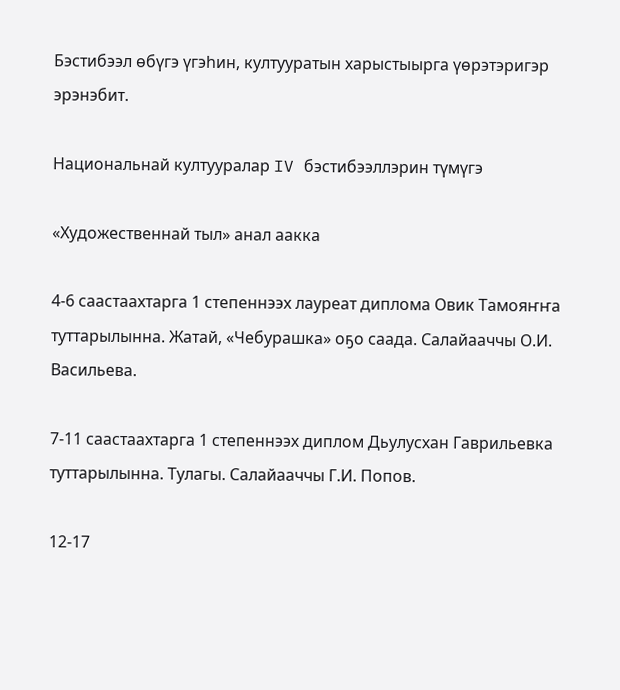Бэстибээл өбүгэ үгэһин, култууратын харыстыырга үөрэтэригэр эрэнэбит.

Национальнай култууралар IV бэстибээллэрин түмүгэ

«Художественнай тыл» анал аакка

4-6 саастаахтарга 1 степеннээх лауреат диплома Овик Тамояҥҥа туттарылынна. Жатай, «Чебурашка» оҕо саада. Салайааччы О.И. Васильева.

7-11 саастаахтарга 1 степеннээх диплом Дьулусхан Гаврильевка туттарылынна. Тулагы. Салайааччы Г.И. Попов.

12-17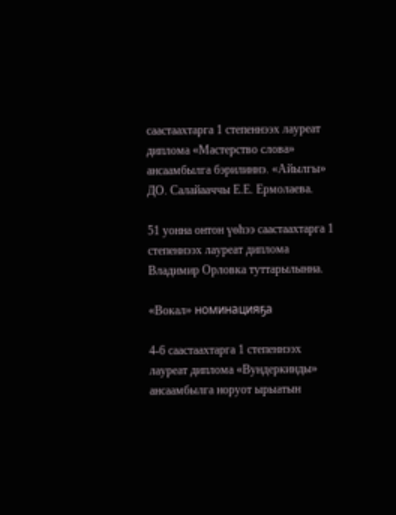саастаахтарга 1 степеннээх лауреат диплома «Мастерство слова» ансаамбылга бэрилиннэ. «Айылгы» ДО. Салайааччы Е.Е. Ермолаева.

51 уонна онтон үөһээ саастаахтарга 1 степеннээх лауреат диплома Владимир Орловка туттарылынна.

«Вокал» номинацияҕа

4-6 саастаахтарга 1 степеннээх лауреат диплома «Вундеркинды» ансаамбылга норуот ырыатын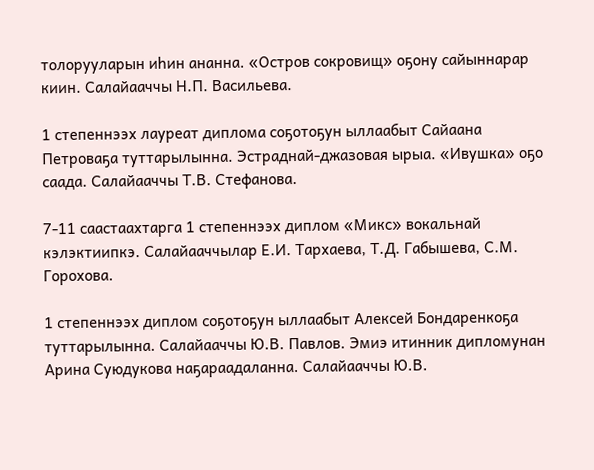толорууларын иһин ананна. «Остров сокровищ» оҕону сайыннарар киин. Салайааччы Н.П. Васильева.

1 степеннээх лауреат диплома соҕотоҕун ыллаабыт Сайаана Петроваҕа туттарылынна. Эстраднай-джазовая ырыа. «Ивушка» оҕо саада. Салайааччы Т.В. Стефанова.

7-11 саастаахтарга 1 степеннээх диплом «Микс» вокальнай кэлэктиипкэ. Салайааччылар Е.И. Тархаева, Т.Д. Габышева, С.М. Горохова.

1 степеннээх диплом соҕотоҕун ыллаабыт Алексей Бондаренкоҕа туттарылынна. Салайааччы Ю.В. Павлов. Эмиэ итинник дипломунан Арина Суюдукова наҕараадаланна. Салайааччы Ю.В.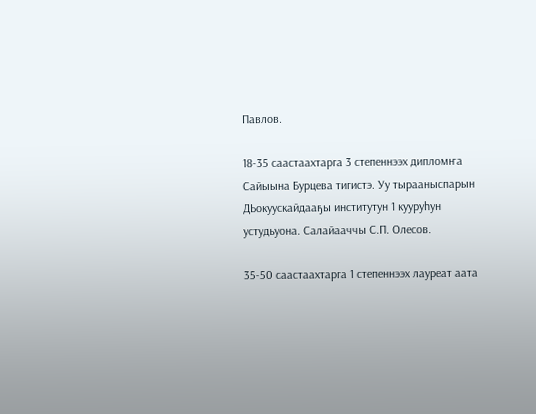Павлов.

18-35 саастаахтарга 3 степеннээх дипломҥа Сайыына Бурцева тигистэ. Уу тырааныспарын ДЬокуускайдааҕы институтун 1 кууруһун устудьуона. Салайааччы С.П. Олесов.

35-50 саастаахтарга 1 степеннээх лауреат аата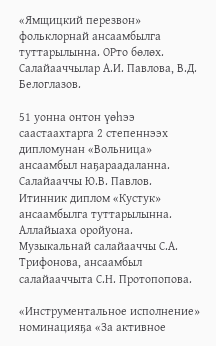«Ямщицкий перезвон» фольклорнай ансаамбылга туттарылынна. ОРто бөлөх. Салайааччылар А.И. Павлова, В.Д. Белоглазов.

51 уонна онтон үөһээ саастаахтарга 2 степеннээх дипломунан «Вольница» ансаамбыл наҕараадаланна. Салайааччы Ю.В. Павлов. Итинник диплом «Кустук» ансаамбылга туттарылынна. Аллайыаха оройуона. Музыкальнай салайааччы С.А. Трифонова, ансаамбыл салайааччыта С.Н. Протопопова.

«Инструментальное исполнение» номинацияҕа «За активное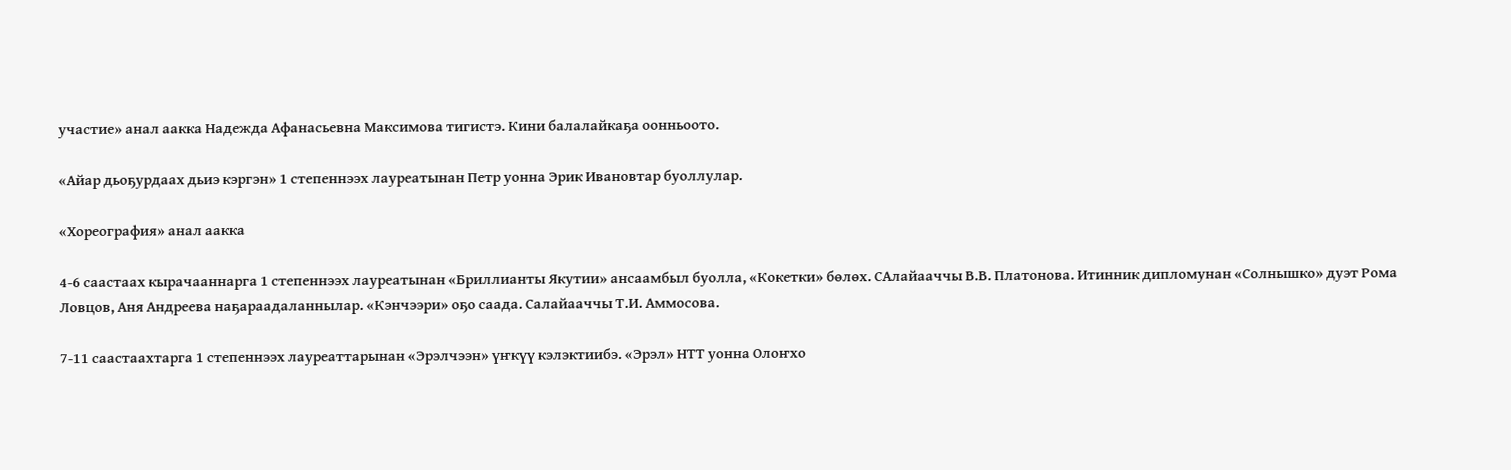участие» анал аакка Надежда Афанасьевна Максимова тигистэ. Кини балалайкаҕа оонньоото.

«Айар дьоҕурдаах дьиэ кэргэн» 1 степеннээх лауреатынан Петр уонна Эрик Ивановтар буоллулар.

«Хореография» анал аакка

4-6 саастаах кырачааннарга 1 степеннээх лауреатынан «Бриллианты Якутии» ансаамбыл буолла, «Кокетки» бөлөх. САлайааччы В.В. Платонова. Итинник дипломунан «Солнышко» дуэт Рома Ловцов, Аня Андреева наҕараадаланнылар. «Кэнчээри» оҕо саада. Салайааччы Т.И. Аммосова.

7-11 саастаахтарга 1 степеннээх лауреаттарынан «Эрэлчээн» үҥкүү кэлэктиибэ. «Эрэл» НТТ уонна Олоҥхо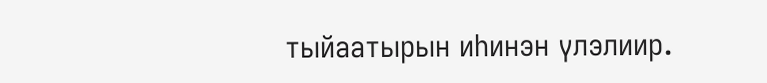тыйаатырын иһинэн үлэлиир.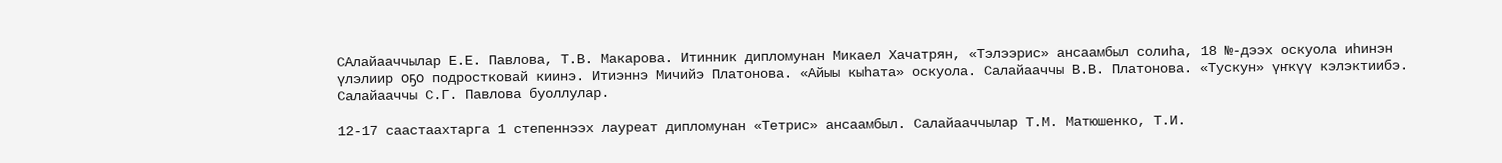САлайааччылар Е.Е. Павлова, Т.В. Макарова. Итинник дипломунан Микаел Хачатрян, «Тэлээрис» ансаамбыл солиһа, 18 №-дээх оскуола иһинэн үлэлиир оҕо подростковай киинэ. Итиэннэ Мичийэ Платонова. «Айыы кыһата» оскуола. Салайааччы В.В. Платонова. «Тускун» үҥкүү кэлэктиибэ. Салайааччы С.Г. Павлова буоллулар.

12-17 саастаахтарга 1 степеннээх лауреат дипломунан «Тетрис» ансаамбыл. Салайааччылар Т.М. Матюшенко, Т.И.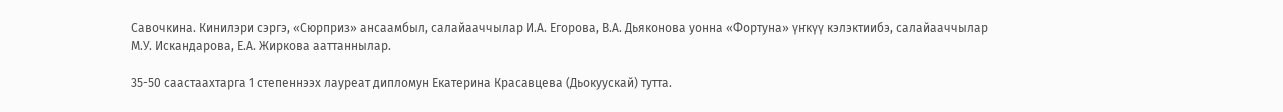Савочкина. Кинилэри сэргэ, «Сюрприз» ансаамбыл, салайааччылар И.А. Егорова, В.А. Дьяконова уонна «Фортуна» үҥкүү кэлэктиибэ, салайааччылар М.У. Искандарова, Е.А. Жиркова ааттаннылар.

35-50 саастаахтарга 1 степеннээх лауреат дипломун Екатерина Красавцева (Дьокуускай) тутта.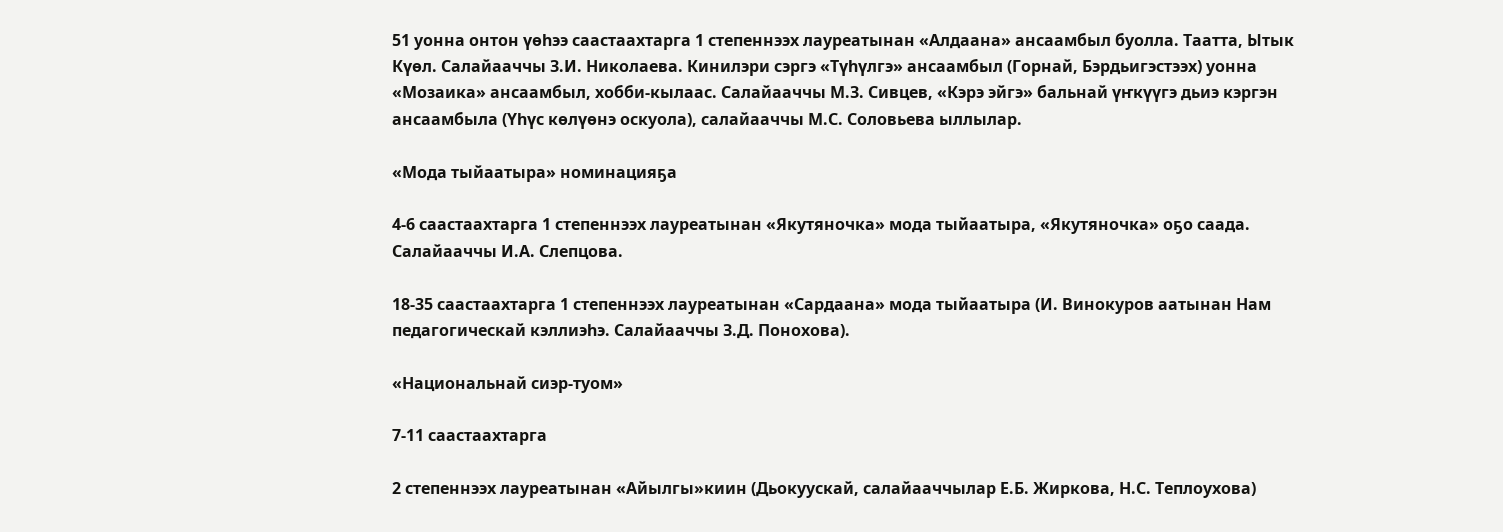51 уонна онтон үөһээ саастаахтарга 1 степеннээх лауреатынан «Алдаана» ансаамбыл буолла. Таатта, Ытык Күөл. Салайааччы З.И. Николаева. Кинилэри сэргэ «Түһүлгэ» ансаамбыл (Горнай, Бэрдьигэстээх) уонна «Мозаика» ансаамбыл, хобби-кылаас. Салайааччы М.З. Сивцев, «Кэрэ эйгэ» бальнай үҥкүүгэ дьиэ кэргэн ансаамбыла (Үһүс көлүөнэ оскуола), салайааччы М.С. Соловьева ыллылар.

«Мода тыйаатыра» номинацияҕа

4-6 саастаахтарга 1 степеннээх лауреатынан «Якутяночка» мода тыйаатыра, «Якутяночка» оҕо саада. Салайааччы И.А. Слепцова.

18-35 саастаахтарга 1 степеннээх лауреатынан «Сардаана» мода тыйаатыра (И. Винокуров аатынан Нам педагогическай кэллиэһэ. Салайааччы З.Д. Понохова).

«Национальнай сиэр-туом»

7-11 саастаахтарга

2 степеннээх лауреатынан «Айылгы»киин (Дьокуускай, салайааччылар Е.Б. Жиркова, Н.С. Теплоухова)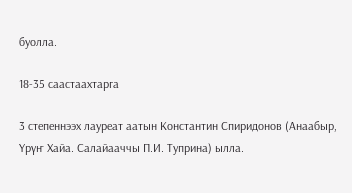буолла.

18-35 саастаахтарга

3 степеннээх лауреат аатын Константин Спиридонов (Анаабыр, Үрүҥ Хайа. Салайааччы П.И. Туприна) ылла.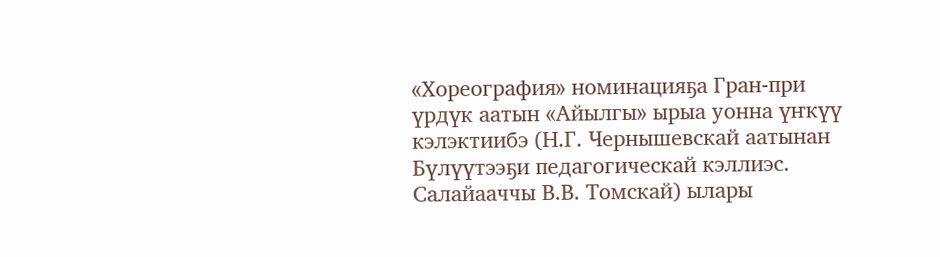«Хореография» номинацияҕа Гран-при үрдүк аатын «Айылгы» ырыа уонна үҥкүү кэлэктиибэ (Н.Г. Чернышевскай аатынан Бүлүүтээҕи педагогическай кэллиэс. Салайааччы В.В. Томскай) ылары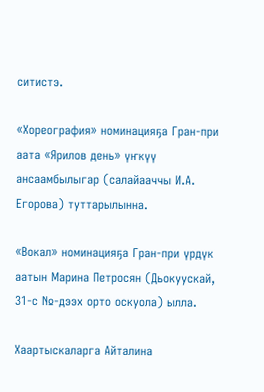ситистэ.

«Хореография» номинацияҕа Гран-при аата «Ярилов день» үҥкүү ансаамбылыгар (салайааччы И.А. Егорова) туттарылынна.

«Вокал» номинацияҕа Гран-при үрдүк аатын Марина Петросян (Дьокуускай, 31-с №-дээх орто оскуола) ылла.

Хаартыскаларга Айталина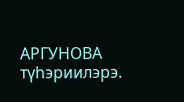АРГУНОВА түһэриилэрэ.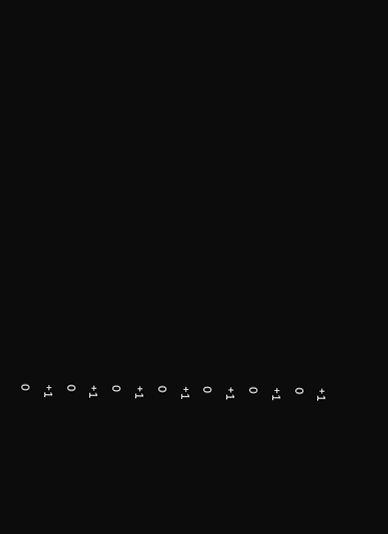+1
0
+1
0
+1
0
+1
0
+1
0
+1
0
+1
0